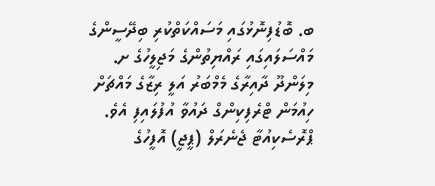ބ. ބޮޑުފިނޮޅުގައި މަސައްކަތްކުރި ބިދޭސީންގެ މައްސަލައިގައި ރައްޔިތުންގެ މަޖިލީހުގެ ށ. މިލަންދޫ ދާއިރާގެ މެމްބަރު އަލީ ރިޒާގެ މައްޗަށް ހިއުމަން ޓްރެފިކިންގް ދައުވާ އުފުލައިފި އެވެ.
ޕްރޮސެކިއުޓާ ޖެނެރަލް (ޕީޖީ) އޮފީހުގެ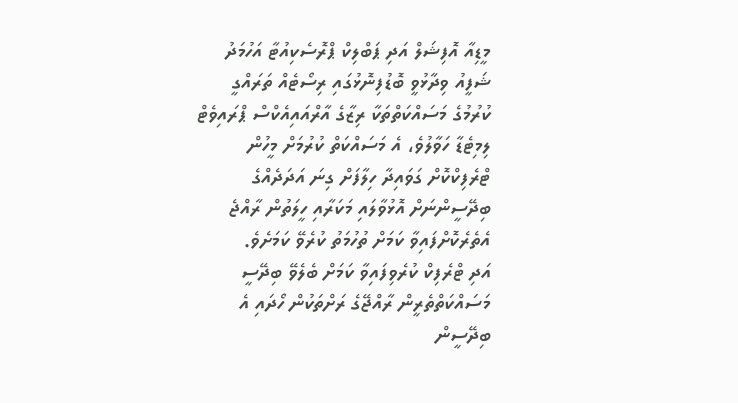މީޑިއާ އޮފިޝަލް އަދި ޕަބްލިކް ޕްރޮސެކިއުޓާ އަހުމަދު ޝަފީއު ވިދާޅުވީ ބޮޑުފިނޮޅުގައި ރިސޯޓެއް ތަރައްގީ ކުރުމުގެ މަސައްކަތްތަކާ ރިޒާގެ އާރްއައިއެކްސް ޕްރައިވެޓް ލިމިޓެޑާ ހަވާލުވެ، އެ މަސައްކަތް ކުރުމަށް މީހުން ޓްރެފިކްކޮށް ގަވައިދާ ހިލާފަށް ގިނަ އަދަދެއްގެ ބިދޭސީންނަށް އޮޅުވާލައި މަކަރާއި ހީލަތުން ރާއްޖެ އެތެރެކޮށްފައިވާ ކަމަށް ތުހުމަތު ކުރެވޭ ކަމަށެވެ.
އަދި ޓްރެފިކް ކުރެވިފައިވާ ކަމަށް ބެލެވޭ ބިދޭސީ މަސައްކަތްތެރީން ރާއްޖޭގެ ރަށްތަކުން ހޯދައި އެ ބިދޭސީން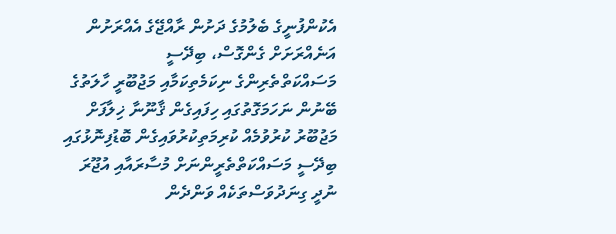އެކުންފުނީގެ ބެލުމުގެ ދަށުން ރާއްޖޭގެ އެއްރަށުން އަނެއްރަށަށް ގެންގޮސް، ބިދޭސީ މަސައްކަތްތެރިންގެ ނިކަމެތިކަމާއި މަޖުބޫރީ ހާލަތުގެ ބޭނުން ނަހަމަގޮތުގައި ހިފައިގެން ޤާނޫނާ ޚިލާފަށް މަޖުބޫރު ކުރުވުމެއް ކުރިމަތިކުރުވައިގެން ބޮޑުފިނޮޅުގައި ބިދޭސީ މަސައްކަތްތެރީންނަށް މުސާރައާއި އުޖޫރަ ނުދީ ގިނަދުވަސްތަކެއް ވަންދެން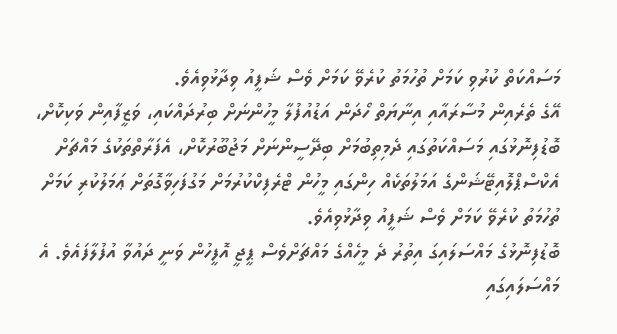މަސައްކަތް ކުރުވި ކަމަށް ތުހުމަތު ކުރެވޭ ކަމަށް ވެސް ޝަފީއު ވިދާޅުވިއެވެ.
އޭގެ ތެރެއިން މުސާރައާއި އިނާޔަތް ހޯދަން އަޑުއުފުލާ މީހުންނަށް ބިރުދައްކައި، ވަޒީފާއިން ވަކިކޮށް، ބޮޑުފިނޮޅުގައި މަސައްކަތުގައި ދެމިތިބުމަށް ބިދޭސީންނަށް މަޖުބޫރުކޮށް، އެފަރާތްތަކުގެ މައްޗަށް އެކްސްޕްލޮއިޓޭޝަންގެ އަމަލުތަކެއް ހިންގައި މީހުން ޓްރެފިކްކުރުމަށް މަގުފަހިވާގޮތަށް ޢަމަލުކުރި ކަމަށް ތުހުމަތު ކުރެވޭ ކަމަށް ވެސް ޝަފީއު ވިދާޅުވިއެވެ.
ބޮޑުފިނޮޅުގެ މައްސަލައިގަ އިތުރު ދެ މީހެއްގެ މައްޗަށްވެސް ޕީޖީ އޮފީހުން ވަނީ ދައުވާ އުފުލާފައެވެ. އެ މައްސަލައިގައި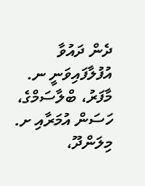ދެން ދައުވާ އުފުލާފައިވަނީ ނ. މާފަރު، ބްލާސަމްގެ، ހަސަން އުމަރާއި ށ. މިލަންދޫ،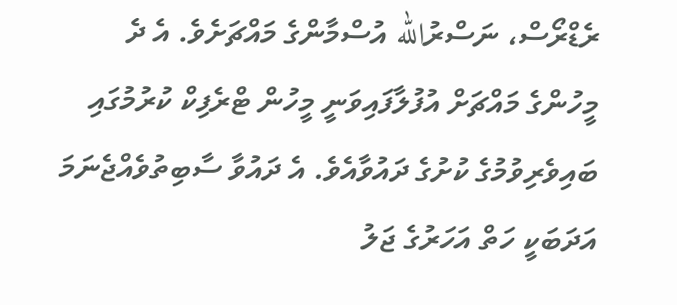ރެޑްރޯސް، ނަސްރުالله އުސްމާންގެ މައްޗަށެވެ. އެ ދެ މީހުންގެ މައްޗަށް އުފުލާފައިވަނީ މީހުން ޓްރެފިކް ކުރުމުގައި ބައިވެރިވުމުގެ ކުށުގެ ދައުވާއެވެ. އެ ދައުވާ ސާބިތުވެއްޖެނަމަ އަދަބަކީ ހަތް އަހަރުގެ ޖަލު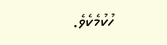ހުކުމެކެވެ.